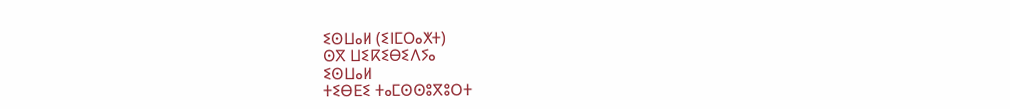ⵉⵙⵡⴰⵍ (ⵉⵏⵎⵔⴰⵅⵜ)
ⵙⴳ ⵡⵉⴽⵉⴱⵉⴷⵢⴰ
ⵉⵙⵡⴰⵍ
ⵜⵉⴱⴹⵉ ⵜⴰⵎⵙⵙⵓⴳⵓⵔⵜ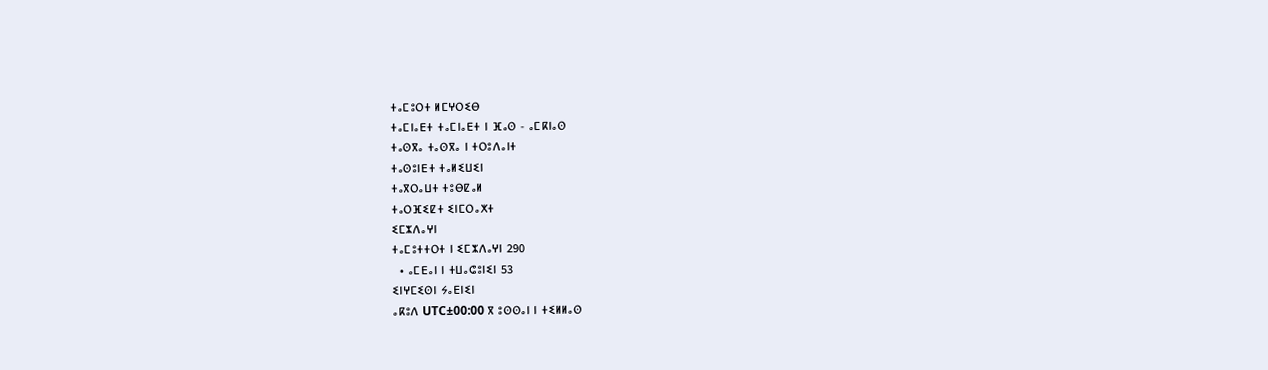ⵜⴰⵎⵓⵔⵜ ⵍⵎⵖⵔⵉⴱ
ⵜⴰⵎⵏⴰⴹⵜ ⵜⴰⵎⵏⴰⴹⵜ ⵏ ⴼⴰⵙ - ⴰⵎⴽⵏⴰⵙ
ⵜⴰⵙⴳⴰ ⵜⴰⵙⴳⴰ ⵏ ⵜⵔⵓⴷⴰⵏⵜ
ⵜⴰⵙⵓⵏⴹⵜ ⵜⴰⵍⵉⵡⵉⵏ
ⵜⴰⴳⵔⴰⵡⵜ ⵜⵓⴱⵇⴰⵍ
ⵜⴰⵔⴼⵉⵇⵜ ⵉⵏⵎⵔⴰⵅⵜ
ⵉⵎⵣⴷⴰⵖⵏ
ⵜⴰⵎⵓⵜⵜⵔⵜ ⵏ ⵉⵎⵣⴷⴰⵖⵏ 290
  • ⴰⵎⴹⴰⵏ ⵏ ⵜⵡⴰⵛⵓⵏⵉⵏ 53
ⵉⵏⵖⵎⵉⵙⵏ ⵢⴰⴹⵏⵉⵏ
ⴰⴽⵓⴷ UTC±00:00 ⴳ ⵓⵙⵙⴰⵏ ⵏ ⵜⵉⵍⵍⴰⵙ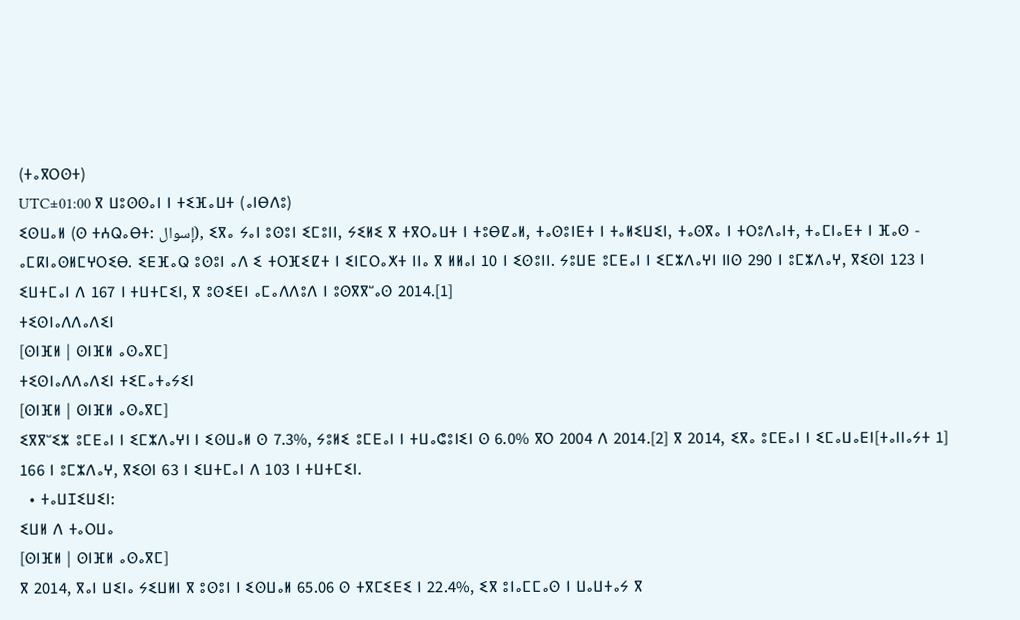(ⵜⴰⴳⵔⵙⵜ)
UTC±01:00 ⴳ ⵡⵓⵙⵙⴰⵏ ⵏ ⵜⵉⴼⴰⵡⵜ (ⴰⵏⴱⴷⵓ)
ⵉⵙⵡⴰⵍ (ⵙ ⵜⵄⵕⴰⴱⵜ: إسوال), ⵉⴳⴰ ⵢⴰⵏ ⵓⵙⵓⵏ ⵉⵎⵓⵏⵏ, ⵢⵉⵍⵉ ⴳ ⵜⴳⵔⴰⵡⵜ ⵏ ⵜⵓⴱⵇⴰⵍ, ⵜⴰⵙⵓⵏⴹⵜ ⵏ ⵜⴰⵍⵉⵡⵉⵏ, ⵜⴰⵙⴳⴰ ⵏ ⵜⵔⵓⴷⴰⵏⵜ, ⵜⴰⵎⵏⴰⴹⵜ ⵏ ⴼⴰⵙ - ⴰⵎⴽⵏⴰⵙⵍⵎⵖⵔⵉⴱ. ⵉⴹⴼⴰⵕ ⵓⵙⵓⵏ ⴰⴷ ⵉ ⵜⵔⴼⵉⵇⵜ ⵏ ⵉⵏⵎⵔⴰⵅⵜ ⵏⵏⴰ ⴳ ⵍⵍⴰⵏ 10 ⵏ ⵉⵙⵓⵏⵏ. ⵢⵓⵡⴹ ⵓⵎⴹⴰⵏ ⵏ ⵉⵎⵣⴷⴰⵖⵏ ⵏⵏⵙ 290 ⵏ ⵓⵎⵣⴷⴰⵖ, ⴳⵉⵙⵏ 123 ⵏ ⵉⵡⵜⵎⴰⵏ ⴷ 167 ⵏ ⵜⵡⵜⵎⵉⵏ, ⴳ ⵓⵙⵉⴹⵏ ⴰⵎⴰⴷⴷⵓⴷ ⵏ ⵓⵙⴳⴳⵯⴰⵙ 2014.[1]
ⵜⵉⵙⵏⴰⴷⴷⴰⴷⵉⵏ
[ⵙⵏⴼⵍ | ⵙⵏⴼⵍ ⴰⵙⴰⴳⵎ]
ⵜⵉⵙⵏⴰⴷⴷⴰⴷⵉⵏ ⵜⵉⵎⴰⵜⴰⵢⵉⵏ
[ⵙⵏⴼⵍ | ⵙⵏⴼⵍ ⴰⵙⴰⴳⵎ]
ⵉⴳⴳⵯⵉⵣ ⵓⵎⴹⴰⵏ ⵏ ⵉⵎⵣⴷⴰⵖⵏ ⵏ ⵉⵙⵡⴰⵍ ⵙ 7.3%, ⵢⵓⵍⵉ ⵓⵎⴹⴰⵏ ⵏ ⵜⵡⴰⵛⵓⵏⵉⵏ ⵙ 6.0% ⴳⵔ 2004 ⴷ 2014.[2] ⴳ 2014, ⵉⴳⴰ ⵓⵎⴹⴰⵏ ⵏ ⵉⵎⴰⵡⴰⴹⵏ[ⵜⴰⵏⵏⴰⵢⵜ 1] 166 ⵏ ⵓⵎⵣⴷⴰⵖ, ⴳⵉⵙⵏ 63 ⵏ ⵉⵡⵜⵎⴰⵏ ⴷ 103 ⵏ ⵜⵡⵜⵎⵉⵏ.
  • ⵜⴰⵡⵊⵉⵡⵉⵏ:
ⵉⵡⵍ ⴷ ⵜⴰⵔⵡⴰ
[ⵙⵏⴼⵍ | ⵙⵏⴼⵍ ⴰⵙⴰⴳⵎ]
ⴳ 2014, ⴳⴰⵏ ⵡⵉⵏⴰ ⵢⵉⵡⵍⵏ ⴳ ⵓⵙⵓⵏ ⵏ ⵉⵙⵡⴰⵍ 65.06 ⵙ ⵜⴳⵎⵉⴹⵉ ⵏ 22.4%, ⵉⴳ ⵓⵏⴰⵎⵎⴰⵙ ⵏ ⵡⴰⵡⵜⴰⵢ ⴳ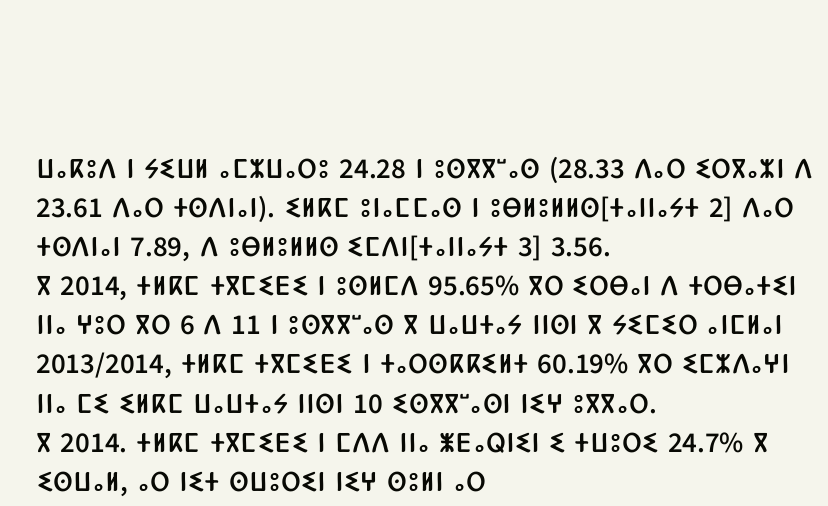ⵡⴰⴽⵓⴷ ⵏ ⵢⵉⵡⵍ ⴰⵎⵣⵡⴰⵔⵓ 24.28 ⵏ ⵓⵙⴳⴳⵯⴰⵙ (28.33 ⴷⴰⵔ ⵉⵔⴳⴰⵣⵏ ⴷ 23.61 ⴷⴰⵔ ⵜⵙⴷⵏⴰⵏ). ⵉⵍⴽⵎ ⵓⵏⴰⵎⵎⴰⵙ ⵏ ⵓⴱⵍⵓⵍⵍⵙ[ⵜⴰⵏⵏⴰⵢⵜ 2] ⴷⴰⵔ ⵜⵙⴷⵏⴰⵏ 7.89, ⴷ ⵓⴱⵍⵓⵍⵍⵙ ⵉⵎⴷⵏ[ⵜⴰⵏⵏⴰⵢⵜ 3] 3.56.
ⴳ 2014, ⵜⵍⴽⵎ ⵜⴳⵎⵉⴹⵉ ⵏ ⵓⵙⵍⵎⴷ 95.65% ⴳⵔ ⵉⵔⴱⴰⵏ ⴷ ⵜⵔⴱⴰⵜⵉⵏ ⵏⵏⴰ ⵖⵓⵔ ⴳⵔ 6 ⴷ 11 ⵏ ⵓⵙⴳⴳⵯⴰⵙ ⴳ ⵡⴰⵡⵜⴰⵢ ⵏⵏⵙⵏ ⴳ ⵢⵉⵎⵉⵔ ⴰⵏⵎⵍⴰⵏ 2013/2014, ⵜⵍⴽⵎ ⵜⴳⵎⵉⴹⵉ ⵏ ⵜⴰⵔⵙⴽⴽⵉⵍⵜ 60.19% ⴳⵔ ⵉⵎⵣⴷⴰⵖⵏ ⵏⵏⴰ ⵎⵉ ⵉⵍⴽⵎ ⵡⴰⵡⵜⴰⵢ ⵏⵏⵙⵏ 10 ⵉⵙⴳⴳⵯⴰⵙⵏ ⵏⵉⵖ ⵓⴳⴳⴰⵔ.
ⴳ 2014. ⵜⵍⴽⵎ ⵜⴳⵎⵉⴹⵉ ⵏ ⵎⴷⴷ ⵏⵏⴰ ⵥⴹⴰⵕⵏⵉⵏ ⵉ ⵜⵡⵓⵔⵉ 24.7% ⴳ ⵉⵙⵡⴰⵍ, ⴰⵔ ⵏⵉⵜ ⵙⵡⵓⵔⵉⵏ ⵏⵉⵖ ⵙⵓⵍⵏ ⴰⵔ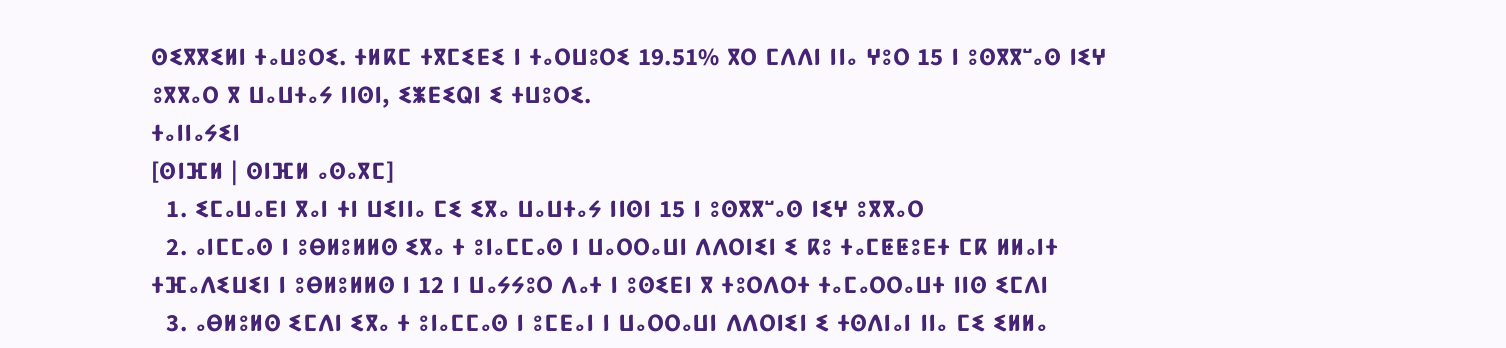ⵙⵉⴳⴳⵉⵍⵏ ⵜⴰⵡⵓⵔⵉ. ⵜⵍⴽⵎ ⵜⴳⵎⵉⴹⵉ ⵏ ⵜⴰⵔⵡⵓⵔⵉ 19.51% ⴳⵔ ⵎⴷⴷⵏ ⵏⵏⴰ ⵖⵓⵔ 15 ⵏ ⵓⵙⴳⴳⵯⴰⵙ ⵏⵉⵖ ⵓⴳⴳⴰⵔ ⴳ ⵡⴰⵡⵜⴰⵢ ⵏⵏⵙⵏ, ⵉⵥⴹⵉⵕⵏ ⵉ ⵜⵡⵓⵔⵉ.
ⵜⴰⵏⵏⴰⵢⵉⵏ
[ⵙⵏⴼⵍ | ⵙⵏⴼⵍ ⴰⵙⴰⴳⵎ]
  1. ⵉⵎⴰⵡⴰⴹⵏ ⴳⴰⵏ ⵜⵏ ⵡⵉⵏⵏⴰ ⵎⵉ ⵉⴳⴰ ⵡⴰⵡⵜⴰⵢ ⵏⵏⵙⵏ 15 ⵏ ⵓⵙⴳⴳⵯⴰⵙ ⵏⵉⵖ ⵓⴳⴳⴰⵔ
  2. ⴰⵏⵎⵎⴰⵙ ⵏ ⵓⴱⵍⵓⵍⵍⵙ ⵉⴳⴰ ⵜ ⵓⵏⴰⵎⵎⴰⵙ ⵏ ⵡⴰⵔⵔⴰⵡⵏ ⴷⴷⵔⵏⵉⵏ ⵉ ⴽⵓ ⵜⴰⵎⵟⵟⵓⴹⵜ ⵎⴽ ⵍⵍⴰⵏⵜ ⵜⴼⴰⴷⵉⵡⵉⵏ ⵏ ⵓⴱⵍⵓⵍⵍⵙ ⵏ 12 ⵏ ⵡⴰⵢⵢⵓⵔ ⴷⴰⵜ ⵏ ⵓⵙⵉⴹⵏ ⴳ ⵜⵓⵔⴷⵔⵜ ⵜⴰⵎⴰⵔⵔⴰⵡⵜ ⵏⵏⵙ ⵉⵎⴷⵏ
  3. ⴰⴱⵍⵓⵍⵙ ⵉⵎⴷⵏ ⵉⴳⴰ ⵜ ⵓⵏⴰⵎⵎⴰⵙ ⵏ ⵓⵎⴹⴰⵏ ⵏ ⵡⴰⵔⵔⴰⵡⵏ ⴷⴷⵔⵏⵉⵏ ⵉ ⵜⵙⴷⵏⴰⵏ ⵏⵏⴰ ⵎⵉ ⵉⵍⵍⴰ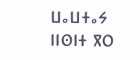ⵡⴰⵡⵜⴰⵢ ⵏⵏⵙⵏⵜ ⴳⵔ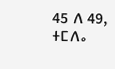45 ⴷ 49, ⵜⵎⴷⴰ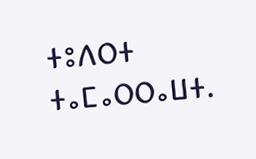ⵜⵓⴷⵔⵜ ⵜⴰⵎⴰⵔⵔⴰⵡⵜ.